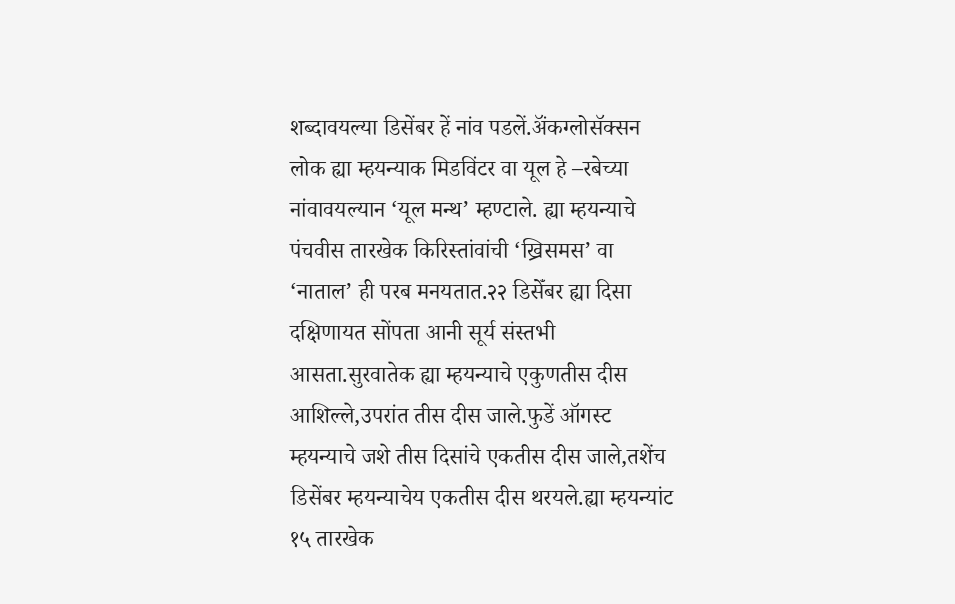शब्दावयल्या डिसेंबर हें नांव पडलें.ॲंकग्लोसॅक्सन लोक ह्या म्हयन्याक मिडविंटर वा यूल हे –रबेच्या नांवावयल्यान ‘यूल मन्थ’ म्हण्टाले. ह्या म्हयन्याचे पंचवीस तारखेक किरिस्तांवांची ‘ख्रिसमस’ वा ‘नाताल’ ही परब मनयतात.२२ डिसेँबर ह्या दिसा दक्षिणायत सोंपता आनी सूर्य संस्तभी आसता.सुरवातेक ह्या म्हयन्याचे एकुणतीस दीस आशिल्ले,उपरांत तीस दीस जाले.फुडें ऑगस्ट म्हयन्याचे जशे तीस दिसांचे एकतीस दीस जाले,तशेंच डिसेंबर म्हयन्याचेय एकतीस दीस थरयले.ह्या म्हयन्यांट १५ तारखेक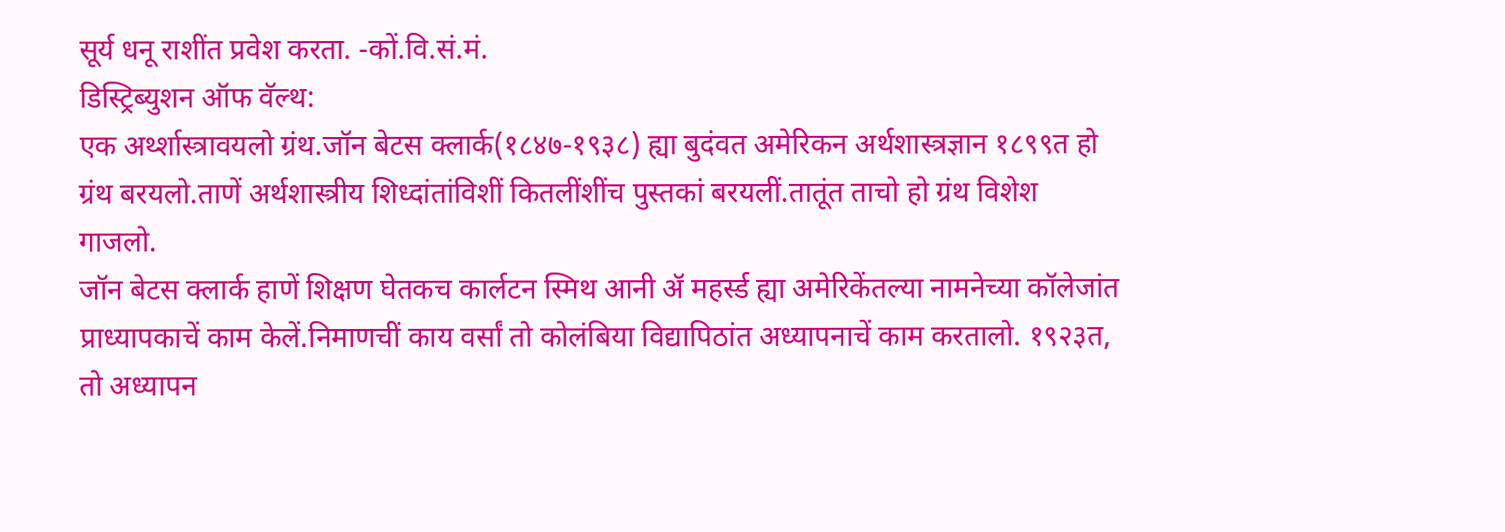सूर्य धनू राशींत प्रवेश करता. -कों.वि.सं.मं.
डिस्ट्रिब्युशन ऑफ वॅल्थ:
एक अर्थ्शास्त्रावयलो ग्रंथ.जॉन बेटस क्लार्क(१८४७-१९३८) ह्या बुदंवत अमेरिकन अर्थशास्त्रज्ञान १८९९त हो ग्रंथ बरयलो.ताणें अर्थशास्त्रीय शिध्दांतांविशीं कितलींशींच पुस्तकां बरयलीं.तातूंत ताचो हो ग्रंथ विशेश गाजलो.
जॉन बेटस क्लार्क हाणें शिक्षण घेतकच कार्लटन स्मिथ आनी ॲ महर्स्ड ह्या अमेरिकेंतल्या नामनेच्या कॉलेजांत प्राध्यापकाचें काम केलें.निमाणचीं काय वर्सां तो कोलंबिया विद्यापिठांत अध्यापनाचें काम करतालो. १९२३त, तो अध्यापन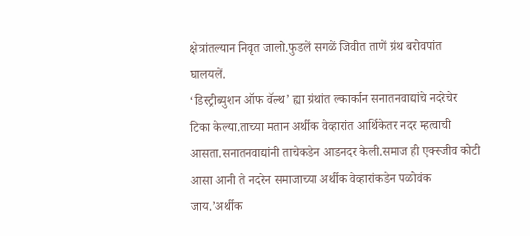क्षेत्रांतल्यान निवृत जालो.फुडलें सगळें जिवीत ताणें ग्रंथ बरोवपांत घालयलें.
‘डिस्ट्रीब्युशन ऑफ वॅल्थ’ ह्या ग्रंथांत ल्कार्कान सनातनवाद्यांचे नदरेचेर टिका केल्या.ताच्या मतान अर्थीक वेव्हारांत आर्थिकेतर नदर म्हत्वाची आसता.सनातनवाद्यांनी ताचेकडेन आडनदर केली.समाज ही एक्स्जीव कोटी आसा आनी ते नदरेन समाजाच्या अर्थीक वेव्हारांकडेन पळोवंक जाय.’अर्थीक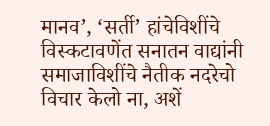मानव’, ‘सर्ती’ हांचेविशींचे विस्कटावणेंत सनातन वाद्यांनी समाजाविशींचे नैतीक नदरेचो विचार केलो ना, अशें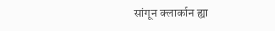सांगून क्लार्कान ह्या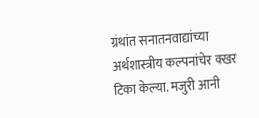ग्रंथांत सनातनवाद्यांच्या अर्थशास्त्रीय कल्पनांचेर क्खर टिका केल्या. मजुरी आनी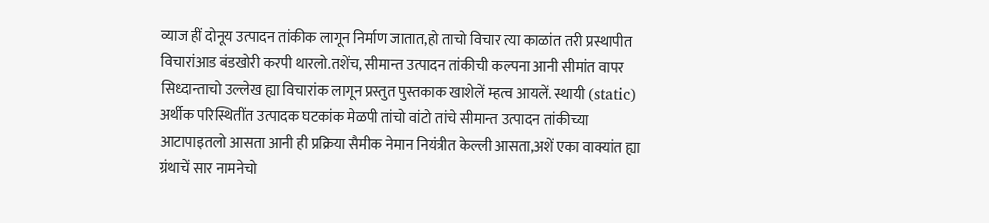व्याज हीं दोनूय उत्पादन तांकीक लागून निर्माण जातात,हो ताचो विचार त्या काळांत तरी प्रस्थापीत विचारांआड बंडखोरी करपी थारलो.तशेंच, सीमान्त उत्पादन तांकीची कल्पना आनी सीमांत वापर सिध्दान्ताचो उल्लेख ह्या विचारांक लागून प्रस्तुत पुस्तकाक खाशेलें म्हत्व आयलें. स्थायी (static) अर्थीक परिस्थितींत उत्पादक घटकांक मेळपी तांचो वांटो तांचे सीमान्त उत्पादन तांकीच्या आटापाइतलो आसता आनी ही प्रक्रिया सैमीक नेमान नियंत्रीत केल्ली आसता,अशें एका वाक्यांत ह्या ग्रंथाचें सार नामनेचो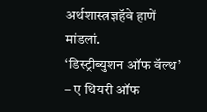अर्थशास्त्रज्ञहॅवे हाणें मांडलां.
‘डिस्ट्रीब्युशन ऑफ वॅल्थ’ – ए थियरी ऑफ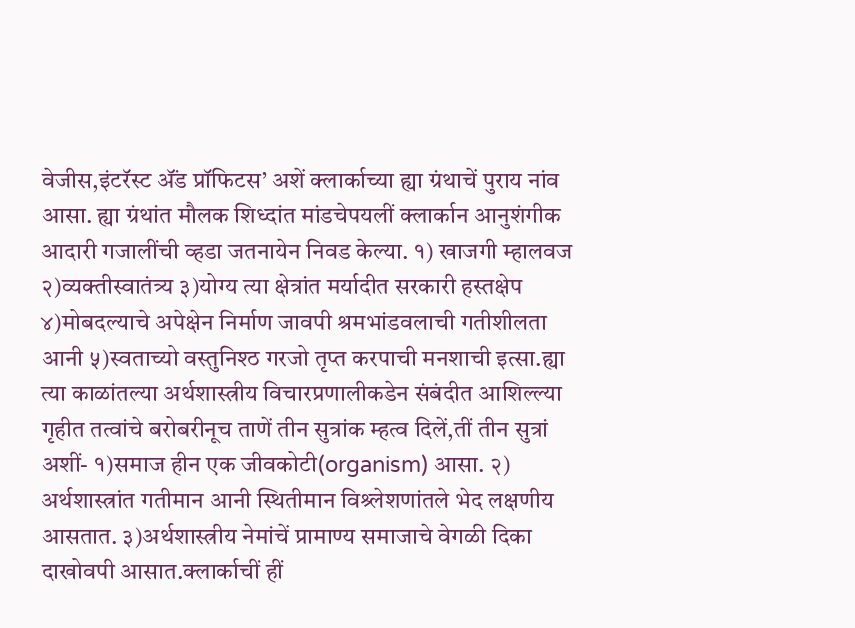वेजीस,इंटरॅस्ट ॲंड प्रॉफिटस’ अशें क्लार्काच्या ह्या ग्रंथाचें पुराय नांव आसा. ह्या ग्रंथांत मौलक शिध्दांत मांडचेपयलीं क्लार्कान आनुशंगीक आदारी गजालींची व्हडा जतनायेन निवड केल्या. १) खाजगी म्हालवज २)व्यक्तीस्वातंत्र्य ३)योग्य त्या क्षेत्रांत मर्यादीत सरकारी हस्तक्षेप ४)मोबदल्याचे अपेक्षेन निर्माण जावपी श्रमभांडवलाची गतीशीलता आनी ५)स्वताच्यो वस्तुनिश्ठ गरजो तृप्त करपाची मनशाची इत्सा.ह्या त्या काळांतल्या अर्थशास्त्रीय विचारप्रणालीकडेन संबंदीत आशिल्ल्या गृहीत तत्वांचे बरोबरीनूच ताणें तीन सुत्रांक म्हत्व दिलें,तीं तीन सुत्रां अशीं- १)समाज हीन एक जीवकोटी(organism) आसा. २) अर्थशास्त्रांत गतीमान आनी स्थितीमान विश्र्लेशणांतले भेद लक्षणीय आसतात. ३)अर्थशास्त्रीय नेमांचें प्रामाण्य समाजाचे वेगळी दिका दाखोवपी आसात.क्लार्काचीं हीं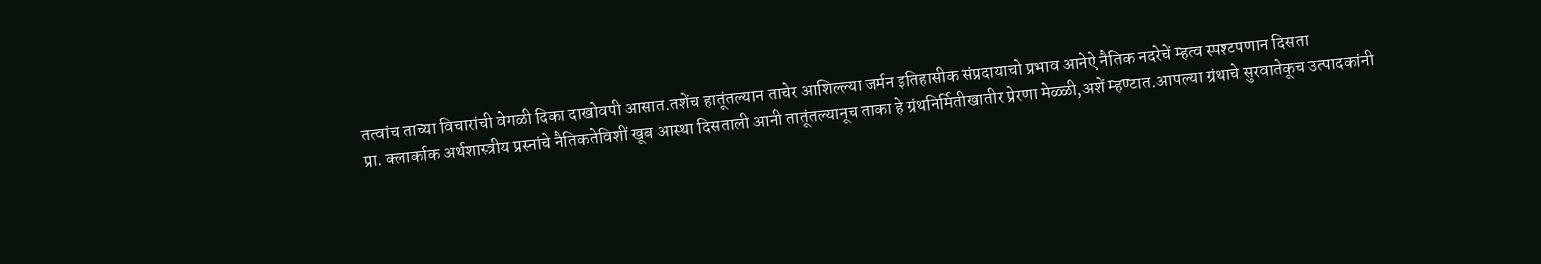तत्वांच ताच्या विचारांची वेगळी दिका दाखोवपी आसात.तशेंच हातूंतल्यान ताचेर आशिल्ल्या जर्मन इतिहासीक संप्रदायाचो प्रभाव आनेऐ नैतिक नदरेचें म्हत्व स्पश्टपणान दिसता
प्रा. क्लार्काक अर्थशास्त्रीय प्रस्नांचे नैतिकतेविशीं खूब आस्था दिसताली आनी तातूंतल्यानूच ताका हे ग्रंथनिर्मितीखातीर प्रेरणा मेळ्ळी,अशें म्हण्टात.आपल्या ग्रंथाचे सुरवातेकूच उत्पादकांनी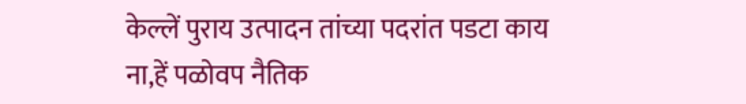केल्लें पुराय उत्पादन तांच्या पदरांत पडटा काय ना,हें पळोवप नैतिक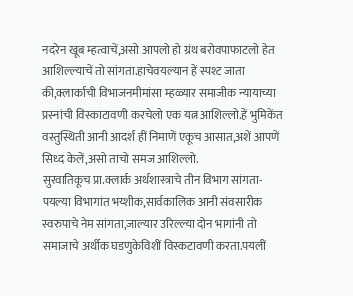नदरेन खूब म्हत्वाचें,असो आपलो हो ग्रंथ बरोवपाफाटलो हेत आशिल्ल्याचें तो सांगता.हाचेवयल्यान हें स्पश्ट जाता की,क्लार्काची विभाजनमीमांसा म्हळ्यार समाजीक न्यायाच्या प्रस्नांची विस्काटावणी करचेलो एक यत्न आशिल्लो.हें भुमिकेंत वस्तुस्थिती आनी आदर्श हीं निमाणें एकूच आसात,अशें आपणें सिध्द केलें,असो ताचो समज आशिल्लो.
सुरवातिकूच प्रा.क्लार्क अर्थशास्त्राचे तीन विभाग सांगता- पयल्या विभागांत भय्शीक,सार्वकालिक आनी संवसारीक स्वरुपाचे नेम सांगता,जाल्यार उरिल्ल्या दोन भागांनी तो समाजाचे अर्थीक घडणुकेविशीं विस्कटावणी करता.पयलीं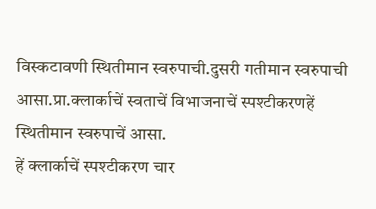विस्कटावणी स्थितीमान स्वरुपाची.दुसरी गतीमान स्वरुपाची आसा.प्रा.क्लार्काचें स्वताचें विभाजनाचें स्पश्टीकरणहें स्थितीमान स्वरुपाचें आसा.
हें क्लार्काचें स्पश्टीकरण चार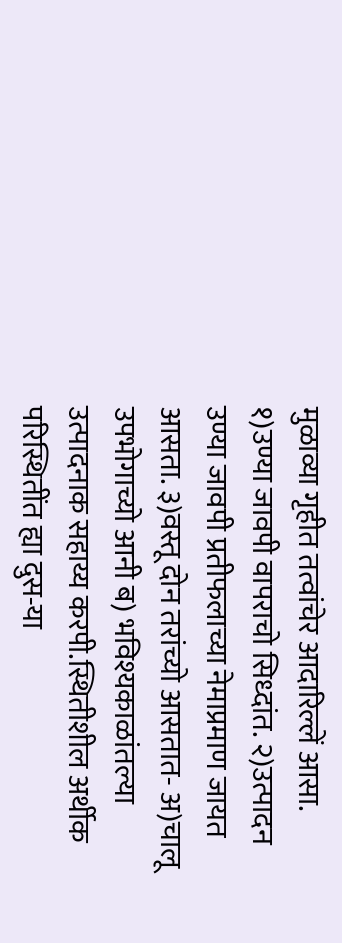मुळाव्या गृहीत तत्वांचेर आदारिल्लें आसा. १)उण्या जावपी वापराचो सिध्दांत. २)उत्पादन उण्या जावपी प्रतीफलाच्या नेमाप्रमाण जायत आसता. ३)वस्तू दोन तरांच्यो आसतात- अ)चालू उपभोगाच्यो आनी ब) भविश्यकाळांतल्या उत्पादनाक सहाय्य करपी.स्थितीशील अर्थीक परिस्थितींत ह्या दुस-या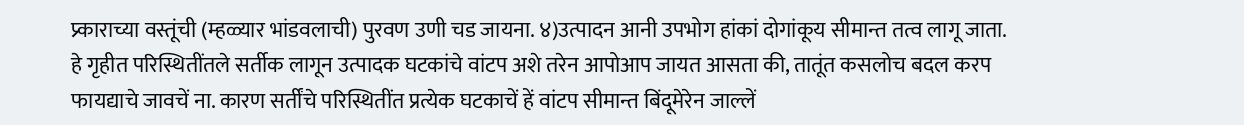प्र्काराच्या वस्तूंची (म्हळ्यार भांडवलाची) पुरवण उणी चड जायना. ४)उत्पादन आनी उपभोग हांकां दोगांकूय सीमान्त तत्व लागू जाता.
हे गृहीत परिस्थितींतले सर्तीक लागून उत्पादक घटकांचे वांटप अशे तरेन आपोआप जायत आसता की, तातूंत कसलोच बदल करप फायद्याचे जावचें ना. कारण सर्तींचे परिस्थितींत प्रत्येक घटकाचें हें वांटप सीमान्त बिंदूमेरेन जाल्लें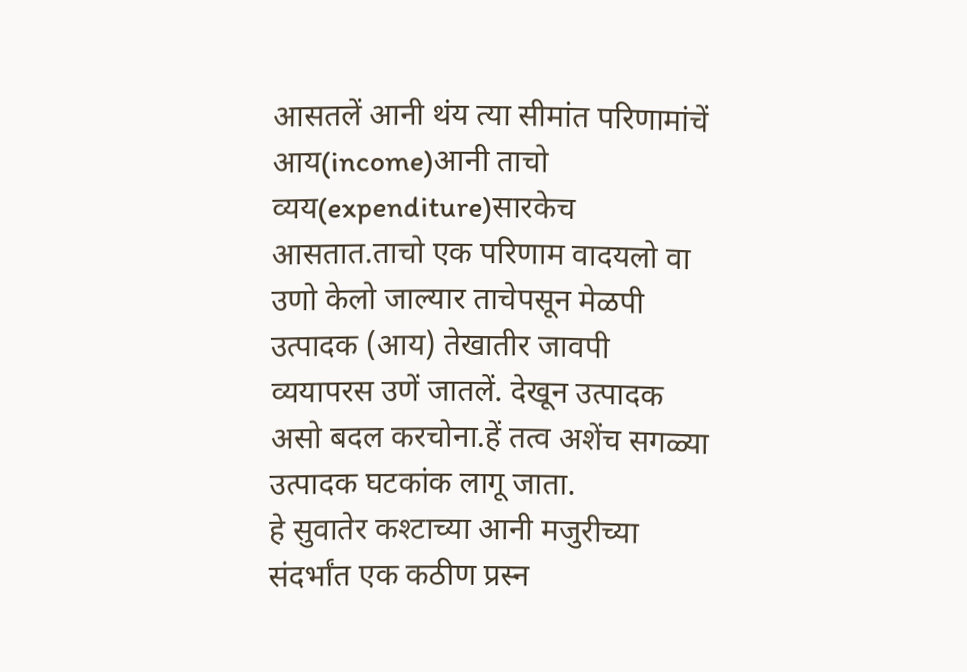आसतलें आनी थंय त्या सीमांत परिणामांचें आय(income)आनी ताचो व्यय(expenditure)सारकेच आसतात.ताचो एक परिणाम वादयलो वा उणो केलो जाल्यार ताचेपसून मेळपी उत्पादक (आय) तेखातीर जावपी व्ययापरस उणें जातलें. देखून उत्पादक असो बदल करचोना.हें तत्व अशेंच सगळ्या उत्पादक घटकांक लागू जाता.
हे सुवातेर कश्टाच्या आनी मजुरीच्या संदर्भांत एक कठीण प्रस्न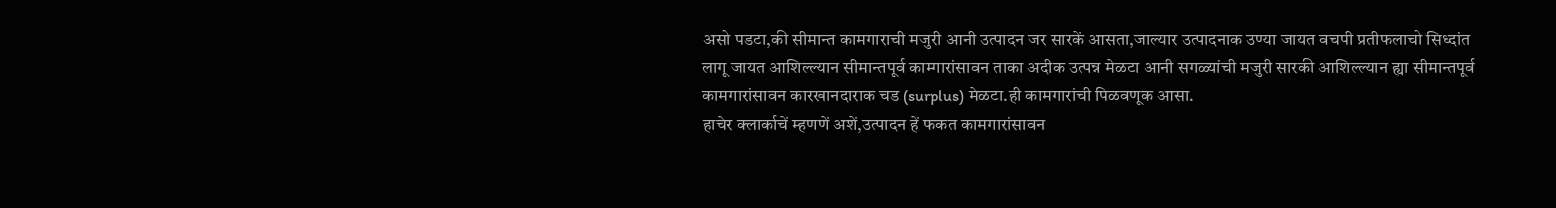असो पडटा,की सीमान्त कामगाराची मजुरी आनी उत्पादन जर सारकें आसता,जाल्यार उत्पादनाक उण्या जायत वचपी प्रतीफलाचो सिध्दांत लागू जायत आशिल्ल्यान सीमान्तपूर्व काम्गारांसावन ताका अदीक उत्पन्न मेळटा आनी सगळ्यांची मजुरी सारकी आशिल्ल्यान ह्या सीमान्तपूर्व कामगारांसावन कारखानदाराक चड (surplus) मेळटा.ही कामगारांची पिळवणूक आसा.
हाचेर क्लार्काचें म्हणणें अशें,उत्पादन हें फकत कामगारांसावन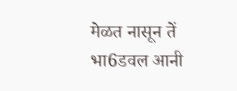मेळत नासून तें भा6डवल आनी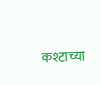कश्टाच्या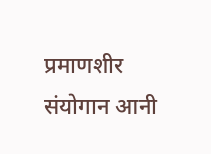प्रमाणशीर संयोगान आनी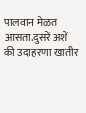पालवान मेळत आसता.दुसरें अशें की उदाहरणा खातीर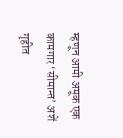म्हणून आमी अमूक एक कामगार ‘सीमान्त’ अशें गृहीत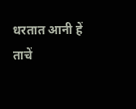धरतात आनी हें ताचें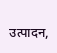उत्पादन,